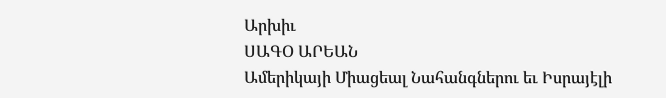Արխիւ
ՍԱԳՕ ԱՐԵԱՆ
Ամերիկայի Միացեալ Նահանգներու եւ Իսրայէլի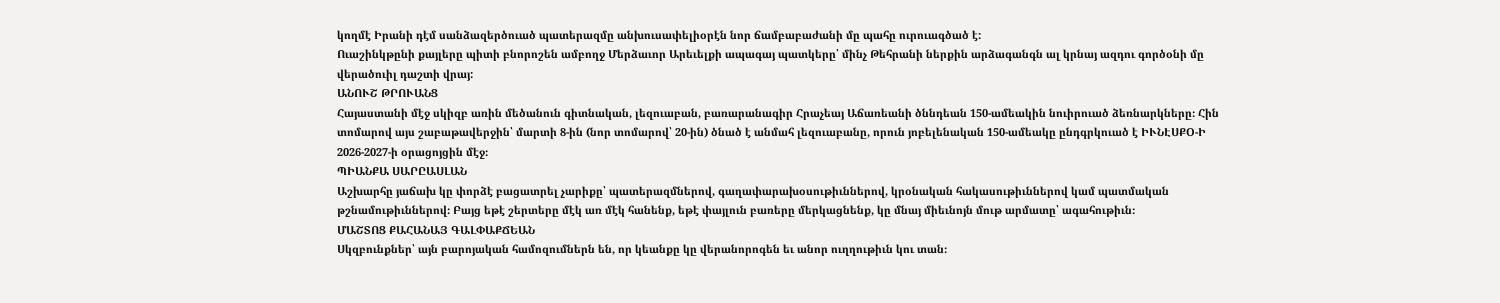կողմէ Իրանի դէմ սանձազերծուած պատերազմը անխուսափելիօրէն նոր ճամբաբաժանի մը պահը ուրուագծած է:
Ուաշինկթընի քայլերը պիտի բնորոշեն ամբողջ Մերձաւոր Արեւելքի ապագայ պատկերը՝ մինչ Թեհրանի ներքին արձագանգն ալ կրնայ ազդու գործօնի մը վերածուիլ դաշտի վրայ:
ԱՆՈՒՇ ԹՐՈՒԱՆՑ
Հայաստանի մէջ սկիզբ առին մեծանուն գիտնական, լեզուաբան, բառարանագիր Հրաչեայ Աճառեանի ծննդեան 150-ամեակին նուիրուած ձեռնարկները։ Հին տոմարով այս շաբաթավերջին՝ մարտի 8-ին (նոր տոմարով՝ 20-ին) ծնած է անմահ լեզուաբանը, որուն յոբելենական 150-ամեակը ընդգրկուած է ԻՒՆԷՍՔՕ-Ի 2026-2027-ի օրացոյցին մէջ։
ՊԻԱՆՔԱ ՍԱՐԸԱՍԼԱՆ
Աշխարհը յաճախ կը փորձէ բացատրել չարիքը՝ պատերազմներով, գաղափարախօսութիւններով, կրօնական հակասութիւններով կամ պատմական թշնամութիւններով։ Բայց եթէ շերտերը մէկ առ մէկ հանենք, եթէ փայլուն բառերը մերկացնենք, կը մնայ միեւնոյն մութ արմատը՝ ագահութիւն։
ՄԱՇՏՈՑ ՔԱՀԱՆԱՅ ԳԱԼՓԱՔՃԵԱՆ
Սկզբունքներ՝ այն բարոյական համոզումներն են, որ կեանքը կը վերանորոգեն եւ անոր ուղղութիւն կու տան։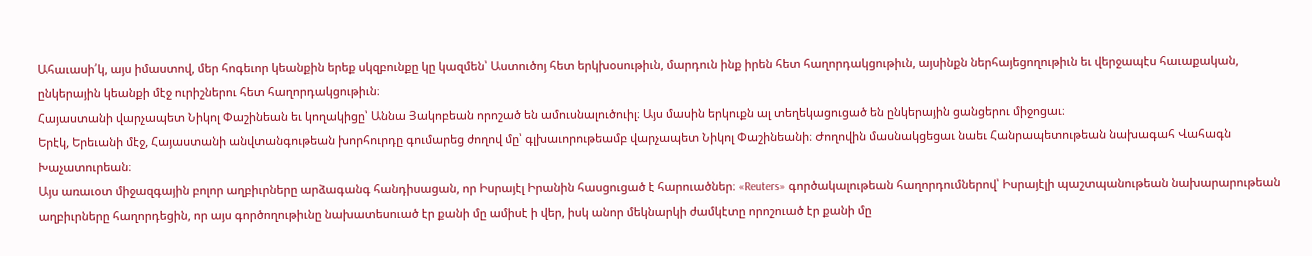Ահաւասի՛կ, այս իմաստով, մեր հոգեւոր կեանքին երեք սկզբունքը կը կազմեն՝ Աստուծոյ հետ երկխօսութիւն, մարդուն ինք իրեն հետ հաղորդակցութիւն, այսինքն ներհայեցողութիւն եւ վերջապէս հաւաքական, ընկերային կեանքի մէջ ուրիշներու հետ հաղորդակցութիւն։
Հայաստանի վարչապետ Նիկոլ Փաշինեան եւ կողակիցը՝ Աննա Յակոբեան որոշած են ամուսնալուծուիլ։ Այս մասին երկուքն ալ տեղեկացուցած են ընկերային ցանցերու միջոցաւ։
Երէկ, Երեւանի մէջ, Հայաստանի անվտանգութեան խորհուրդը գումարեց ժողով մը՝ գլխաւորութեամբ վարչապետ Նիկոլ Փաշինեանի։ Ժողովին մասնակցեցաւ նաեւ Հանրապետութեան նախագահ Վահագն Խաչատուրեան։
Այս առաւօտ միջազգային բոլոր աղբիւրները արձագանգ հանդիսացան, որ Իսրայէլ Իրանին հասցուցած է հարուածներ։ «Reuters» գործակալութեան հաղորդումներով՝ Իսրայէլի պաշտպանութեան նախարարութեան աղբիւրները հաղորդեցին, որ այս գործողութիւնը նախատեսուած էր քանի մը ամիսէ ի վեր, իսկ անոր մեկնարկի ժամկէտը որոշուած էր քանի մը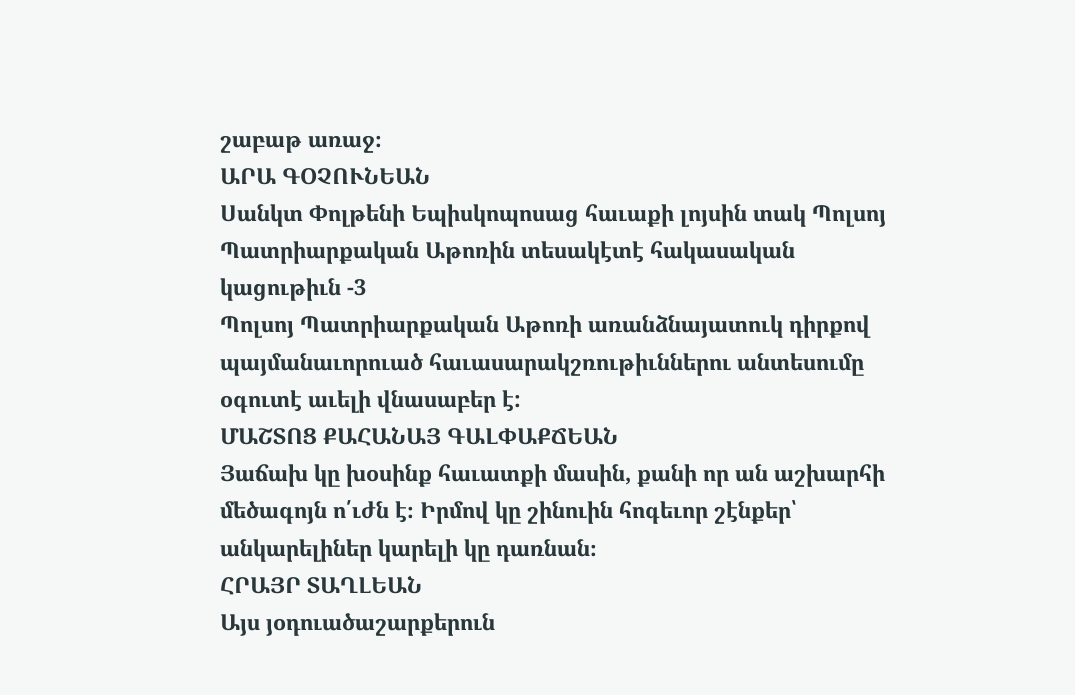շաբաթ առաջ։
ԱՐԱ ԳՕՉՈՒՆԵԱՆ
Սանկտ Փոլթենի Եպիսկոպոսաց հաւաքի լոյսին տակ Պոլսոյ Պատրիարքական Աթոռին տեսակէտէ հակասական կացութիւն -3
Պոլսոյ Պատրիարքական Աթոռի առանձնայատուկ դիրքով պայմանաւորուած հաւասարակշռութիւններու անտեսումը օգուտէ աւելի վնասաբեր է:
ՄԱՇՏՈՑ ՔԱՀԱՆԱՅ ԳԱԼՓԱՔՃԵԱՆ
Յաճախ կը խօսինք հաւատքի մասին, քանի որ ան աշխարհի մեծագոյն ո՛ւժն է։ Իրմով կը շինուին հոգեւոր շէնքեր՝ անկարելիներ կարելի կը դառնան։
ՀՐԱՅՐ ՏԱՂԼԵԱՆ
Այս յօդուածաշարքերուն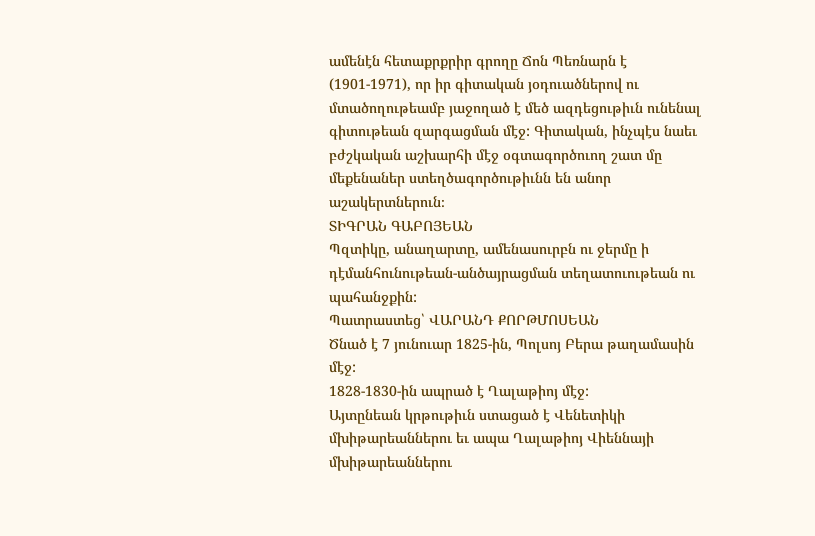ամենէն հետաքրքրիր գրողը Ճոն Պեռնարն է (1901-1971), որ իր գիտական յօդուածներով ու մտածողութեամբ յաջողած է մեծ ազդեցութիւն ունենալ գիտութեան զարգացման մէջ: Գիտական, ինչպէս նաեւ բժշկական աշխարհի մէջ օգտագործուող շատ մը մեքենաներ ստեղծագործութիւնն են անոր աշակերտներուն։
ՏԻԳՐԱՆ ԳԱԲՈՅԵԱՆ
Պզտիկը, անաղարտը, ամենասուրբն ու ջերմը ի դէմանհունութեան-անծայրացման տեղատուութեան ու պահանջքին:
Պատրաստեց՝ ՎԱՐԱՆԴ ՔՈՐԹՄՈՍԵԱՆ
Ծնած է 7 յունուար 1825-ին, Պոլսոյ Բերա թաղամասին մէջ:
1828-1830-ին ապրած է Ղալաթիոյ մէջ:
Այտընեան կրթութիւն ստացած է Վենետիկի մխիթարեաններու եւ ապա Ղալաթիոյ Վիեննայի մխիթարեաններու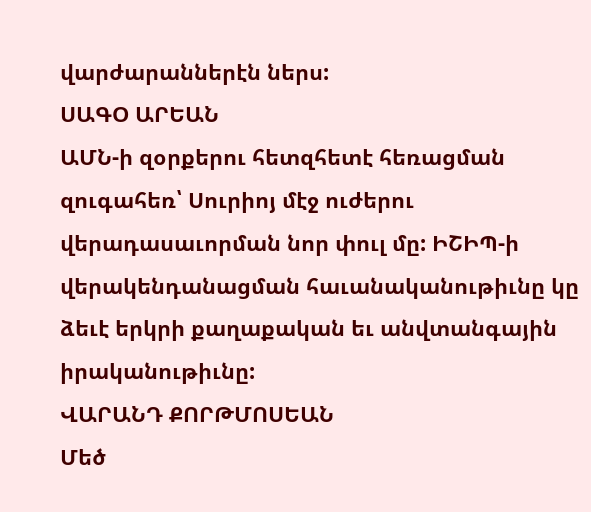վարժարաններէն ներս:
ՍԱԳՕ ԱՐԵԱՆ
ԱՄՆ-ի զօրքերու հետզհետէ հեռացման զուգահեռ՝ Սուրիոյ մէջ ուժերու վերադասաւորման նոր փուլ մը: ԻՇԻՊ-ի վերակենդանացման հաւանականութիւնը կը ձեւէ երկրի քաղաքական եւ անվտանգային իրականութիւնը:
ՎԱՐԱՆԴ ՔՈՐԹՄՈՍԵԱՆ
Մեծ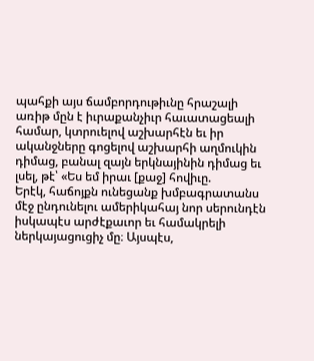պահքի այս ճամբորդութիւնը հրաշալի առիթ մըն է իւրաքանչիւր հաւատացեալի համար, կտրուելով աշխարհէն եւ իր ականջները գոցելով աշխարհի աղմուկին դիմաց, բանալ զայն երկնայինին դիմաց եւ լսել, թէ՝ «Ես եմ իրաւ [քաջ] հովիւը.
Երէկ, հաճոյքն ունեցանք խմբագրատանս մէջ ընդունելու ամերիկահայ նոր սերունդէն իսկապէս արժէքաւոր եւ համակրելի ներկայացուցիչ մը։ Այսպէս,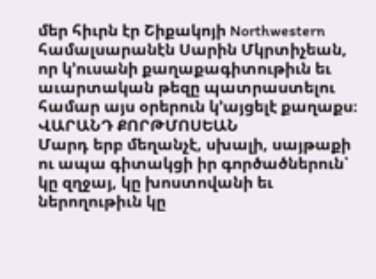մեր հիւրն էր Շիքակոյի Northwestern համալսարանէն Սարին Մկրտիչեան, որ կ՚ուսանի քաղաքագիտութիւն եւ աւարտական թեզը պատրաստելու համար այս օրերուն կ՚այցելէ քաղաքս։
ՎԱՐԱՆԴ ՔՈՐԹՄՈՍԵԱՆ
Մարդ երբ մեղանչէ, սխալի, սայթաքի ու ապա գիտակցի իր գործածներուն՝ կը զղջայ, կը խոստովանի եւ ներողութիւն կը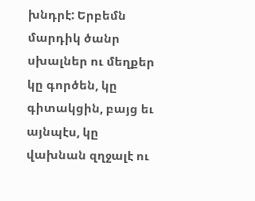խնդրէ: Երբեմն մարդիկ ծանր սխալներ ու մեղքեր կը գործեն, կը գիտակցին, բայց եւ այնպէս, կը վախնան զղջալէ ու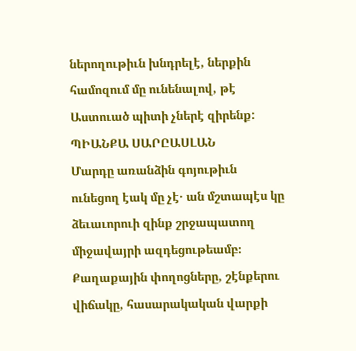ներողութիւն խնդրելէ, ներքին համոզում մը ունենալով, թէ Աստուած պիտի չներէ զիրենք:
ՊԻԱՆՔԱ ՍԱՐԸԱՍԼԱՆ
Մարդը առանձին գոյութիւն ունեցող էակ մը չէ․ ան մշտապէս կը ձեւաւորուի զինք շրջապատող միջավայրի ազդեցութեամբ։ Քաղաքային փողոցները, շէնքերու վիճակը, հասարակական վարքի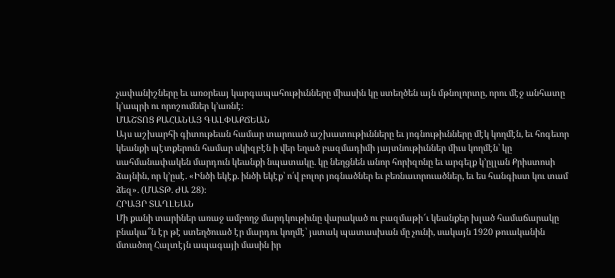չափանիշները եւ առօրեայ կարգապահութիւնները միասին կը ստեղծեն այն մթնոլորտը, որու մէջ անհատը կ՚ապրի ու որոշումներ կ՚առնէ։
ՄԱՇՏՈՑ ՔԱՀԱՆԱՅ ԳԱԼՓԱՔՃԵԱՆ
Այս աշխարհի գիտութեան համար տարուած աշխատութիւնները եւ յոգնութիւնները մէկ կողմէն, եւ հոգեւոր կեանքի պէտքերուն համար սկիզբէն ի վեր եղած բազմադիմի յայտնութիւններ միւս կողմէն՝ կը սահմանափակեն մարդուն կեանքի նպատակը. կը նեղցնեն անոր հորիզոնը եւ արգելք կ՚ըլլան Քրիստոսի ձայնին, որ կ՚ըսէ. «Ինծի եկէք. ինծի եկէք՝ ո՛վ բոլոր յոգնածներ եւ բեռնաւորուածներ, եւ ես հանգիստ կու տամ ձեզ». (ՄԱՏԹ. ԺԱ 28)։
ՀՐԱՅՐ ՏԱՂԼԵԱՆ
Մի քանի տարիներ առաջ ամբողջ մարդկութիւնը վարակած ու բազմաթի՜ւ կեանքեր խլած համաճարակը բնակա՞ն էր թէ ստեղծուած էր մարդու կողմէ՝ յստակ պատասխան մը չունի, սակայն 1920 թուականին մտածող Հալտէյն ապագայի մասին իր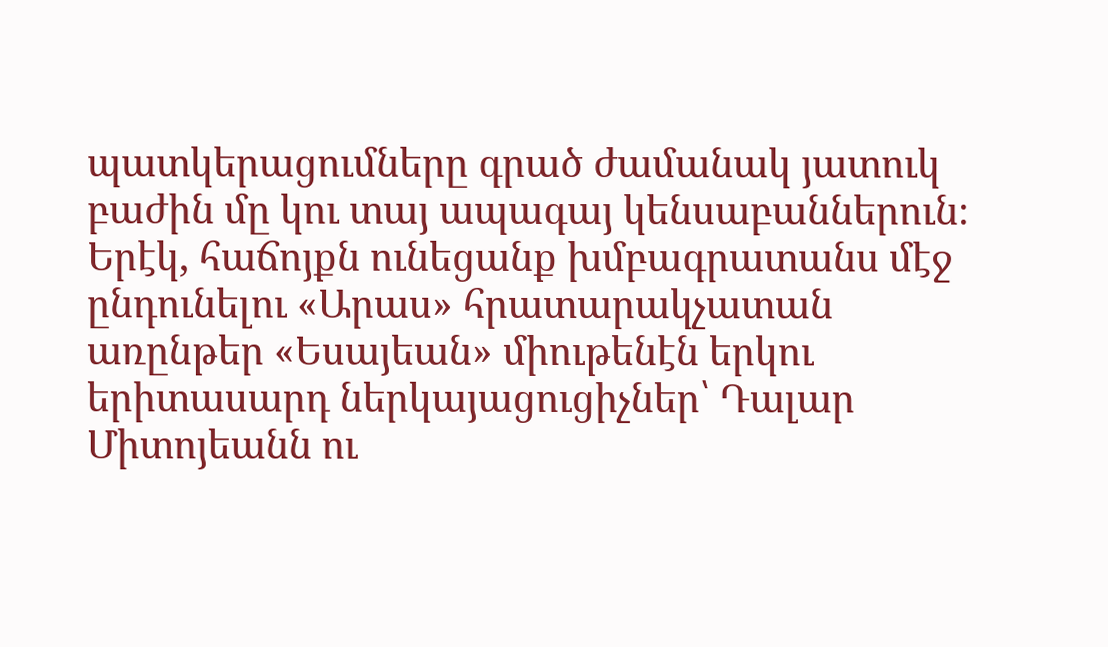պատկերացումները գրած ժամանակ յատուկ բաժին մը կու տայ ապագայ կենսաբաններուն։
Երէկ, հաճոյքն ունեցանք խմբագրատանս մէջ ընդունելու «Արաս» հրատարակչատան առընթեր «Եսայեան» միութենէն երկու երիտասարդ ներկայացուցիչներ՝ Դալար Միտոյեանն ու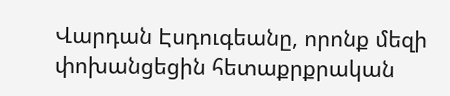Վարդան Էսդուգեանը, որոնք մեզի փոխանցեցին հետաքրքրական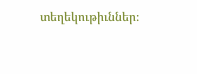տեղեկութիւններ։